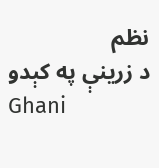نظم
د زرينې په کېدو
Ghani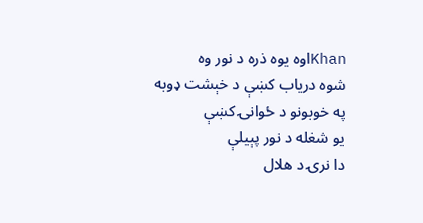Khanاوه يوه ذره د نور وه
شوه درياب کښې د خېشت ډوبه
په خوبونو د ځوانۍ کښې
يو شغله د نور پېيلې
دا نرۍ د هلال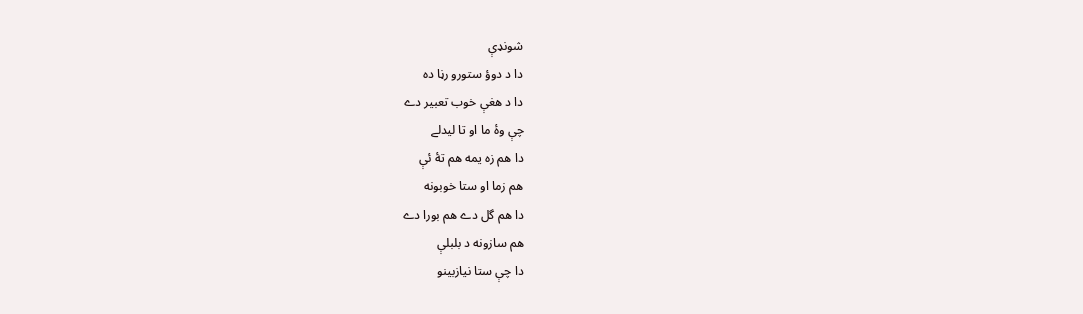شونډې
دا د دوؤ ستورو رڼا ده
دا د هغې خوب تعبير دے
چې وۀ ما او تا ليدلے
دا هم زه يمه هم تۀ ئې
هم زما او ستا خوبونه
دا هم گل دے هم بورا دے
هم سازونه د بلبلې
دا چې ستا نيازبينو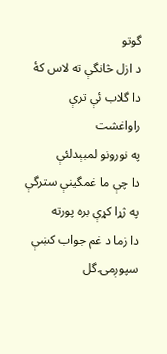گوتو
د ازل څانگې ته لاس کۀ
دا گلاب ئې ترې راواغشت
په نورونو لمبېدلئې
دا چې ما غمگينې سترگې
په ژړا کړې بره پورته
دا زما د غم جواب کښې
سپوږمۍ گل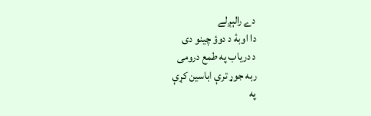دے رالېږلے
دا اوبۀ د دوؤ چينو دی
د درياب په طمع درومی
ربه جوړ ترې اباسين کړې
په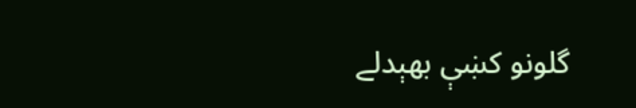گلونو کښې بهېدلے